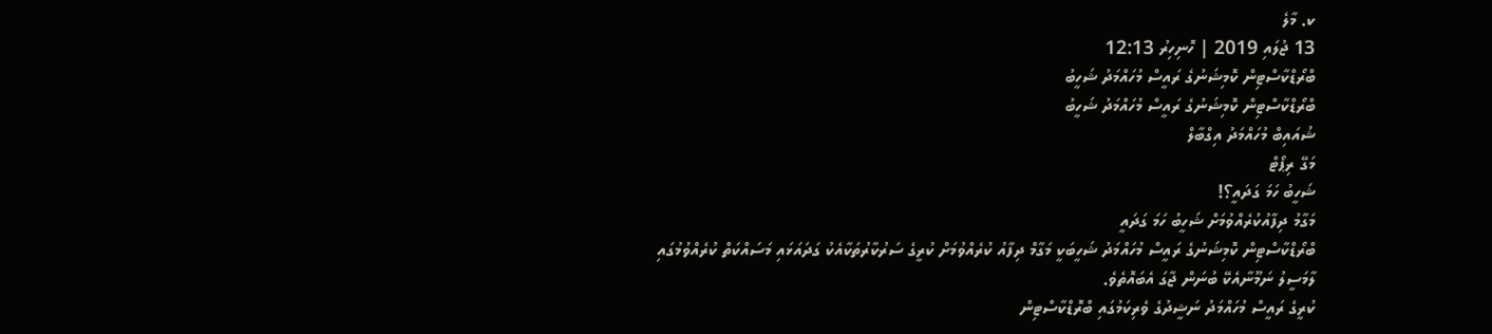ކ. މާލެ
13 ޖުލައި 2019 | ހޮނިހިރު 12:13
ބްރޯޑްކާސްޓިން ކޮމިޝަނުގެ ރައީސް މުހައްމަދު ޝަހީބު
ބްރޯޑްކާސްޓިން ކޮމިޝަނުގެ ރައީސް މުހައްމަދު ޝަހީބު
ޝުއައިބް މުހައްމަދު އިގްބާލް
މަގޭ ރިޕޯޓް
ޝަހީބު ހަމަ ގަދައީ؟!
މަގާމު ދިފާއުކުރެއްވުމަށް ޝަހީބު ހަމަ ގަދައީ
ބްރޯޑްކާސްޓިން ކޮމިޝަނުގެ ރައީސް މުހައްމަދު ޝަހީބަކީ މަގާމް ދިފާއު ކުރެއްވުމަށް ކުރީގެ ސަރުކާރުތަކާއެކު ގަދައަޅައި މަސައްކަތް ކުރެއްވުމުގައި ލާމަސީލު ނަމޫނާއެކޭ ބުނަން ޖާގަ އެބައޮތެވެ.
ކުރީގެ ރައީސް މުހައްމަދު ނަޝީދުގެ ވެރިކަމުގައި ބްރޮޑްކާސްޓިން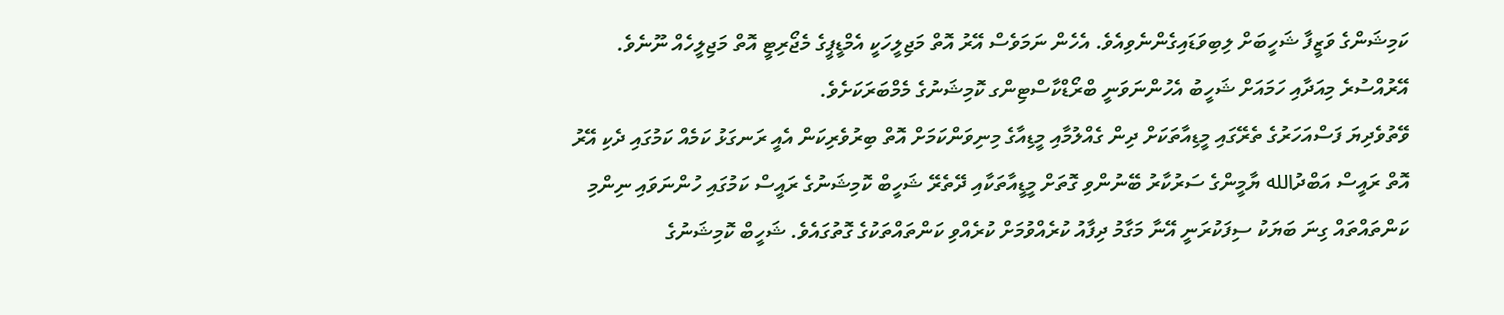ކަމިޝަންގެ ވަޒީފާ ޝަހީބަށް ލިބިވަޑައިގެންނެވިއެވެ. އެހެން ނަމަވެސް އޭރު އޮތް މަޖިލީހަކީ އެމްޑީޕީގެ މެޖޯރިޓީ އޮތް މަޖިލީހެއް ނޫނެވެ. އޭރުއްސުރެ މިއަދާއި ހަމައަށް ޝަހީބު އެހުންނަވަނީ ބްރޯޑްކާސްޓިންގ ކޮމިޝަނުގެ މެމްބަރަކަށެވެ.
ވޭތުވެދިޔަ ފަސްއަހަރުގެ ތެރޭގައި މީޑިއާތަކަށް ދިން ގެއްލުމާއި މީޑިއާގެ މިނިވަންކަމަށް އޮތް ބިރުވެރިކަން އެއީ ރަނގަޅު ކަމެއް ކަމުގައި ދެކި އޭރު އޮތް ރައީސް އަބްދުالله ޔާމީންގެ ސަރުކާރު ބޭނުންވި ގޮތަށް މީޑީއާތަކާއި ދޭތެރޭ ޝަހީބް ކޮމިޝަނުގެ ރައީސް ކަމުގައި ހުންނަވައި ނިންމި ކަންތައްތައް ގިނަ ބަޔަކު ސިފަކުރަނީ އޭނާ މަގާމު ދިފާއު ކުރެއްވުމަށް ކުރެއްވި ކަންތައްތަކުގެ ގޮތުގައެވެ. ޝަހީބް ކޮމިޝަނުގެ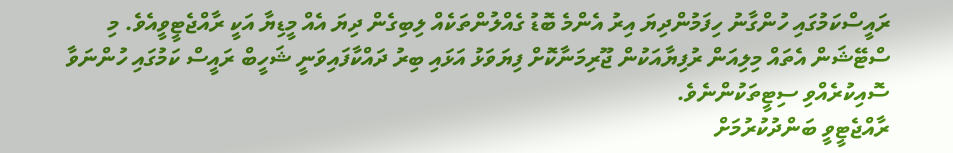ރައީސްކަމުގައި ހުންގާނު ހިފަމުންދިޔަ އިރު އެންމެ ބޮޑު ގެއްލުންތަކެއް ލިބިގެން ދިޔަ އެއް މީޑިޔާ އަކީ ރާއްޖެޓީވީއެވެ. މި ސްޓޭޝަން އެތައް މިލިއަން ރުފިޔާއަކުން ޖޫރިމަނާކޮށް ފިޔަވަޅު އަޅައި ބިރު ދައްކާފައިވަނީ ޝަހީބް ރައީސް ކަމުގައި ހުންނަވާ ސޮއިކުރެއްވި ސިޓީތަކުންނެވެ.
ރާއްޖެޓީވީ ބަންދުކުރުމަށް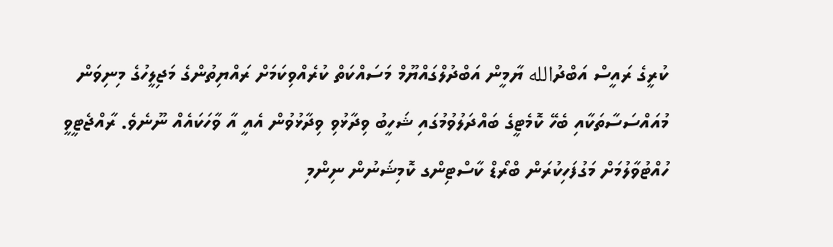ކުރީގެ ރައީސް އަބްދުالله ޔާމީން އަބްދުލްގައްޔޫމް މަސައްކަތް ކުރެއްވިކަމަށް ރައްޔިތުންގެ މަޖިލީހުގެ މިނިވަން މުއައްސަސާތަކާއި ބެހޭ ކޮމެޓީގެ ބައްދަލުވުމުގައި ޝަހީބު ވިދާޅުވި ވިދާޅުވުން އެއީ އާ ވާހަކައެއް ނޫނެވެ. ރާއްޖެޓީވީ ހުއްޓުވާލުމަށް މަގުފަހިކުރަން ބްރޯޑް ކާސްޓިންގ ކޮމިޝަނުން ނިންމި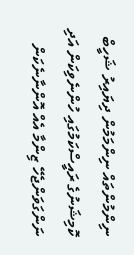ނިންމުންތައް ނިންމަމުން ދިޔައިރު ޝަހީބް ކޮމިޝަނުގެ ރައީސްކަމުގައި ހުންނެވިކަން އަދި ނަންގަވަންޖެހޭ ޒިންމާ އެއް އޮންނާނެކަން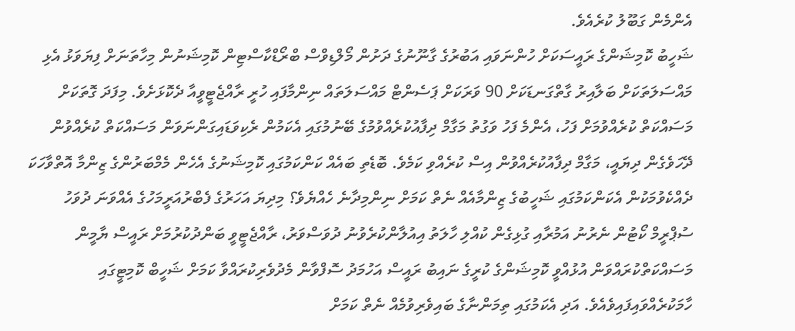އެންމެން ގަބޫލު ކުރެއެވެ.
ޝަހީބު ކޮމިޝަންގެ ރައީސަކަށް ހުންނަވައި އަބުރުގެ ގާނޫނުގެ ދަށުން މޯލްޑިވްސް ބްރޯޑްކާސްޓިން ކޮމިޝަނުން މިހާތަނަށް ފިޔަވަޅު އެޅި މައްސަލަތަކަށް ބަލާއިރު ގާތްގަނޑަކަށް 90 ވަރަކަށް ޕަސެންޓް މައްސަލަތައް ނިންމާފައި ހުރީ ރާއްޖެޓީވީއާ ދެކޮޅަށެވެ. މިފަދަ ގޮތަކަށް މަސައްކަތް ކުރެއްވުމަށް ފަހު، އެންމެ ފަހު ވަގުތު މަގާމް ދިފާއުކުރެއްވުމުގެ ބޭނުމުގައި އެކަމުން ރެކިވަޑައިގަންނަވަން މަސައްކަތް ކުރެއްވުން ދޭހަވެގެން ދިޔައީ، މަގާމް ދިފާއުކުރެއްވުން އިސް ކުރެއްވި ކަމެވެ. ބޮޑެތި ބައެއް ކަންކަމުގައި ކޮމިޝަނުގެ އެހެން މެމްބަރުންގެ ޒިންމާ އޮތްވާހަކަ ދެއްކެވުމަކުން އެކަންކަމުގައި ޝަހީބުގެ ޒިންމާއެއް ނެތް ކަމަށް ނިންމިދާނެ ހެއްޔެވެ؟ މިދިޔަ އަހަރުގެ ފެބްރުއަރީމަހުގެ އެއްވަނަ ދުވަހު ސުޕްރީމް ކޯޓުން ނެރުނު އަމުރާއި ގުޅިގެން ކުއްލި ހާލަތު އިއުލާންކުރެވުނު ދުވަސްވަރު، ރާއްޖެޓީވީ ބަންދުކުރުމަށް ރައީސް ޔާމީން މަސައްކަތްކުރައްވަން އުޅުއްވީ ކޮމިޝަންގެ ކުރީގެ ނައިބު ރައީސް އަހުމަދު ސޮފްވާން މެދުވެރިކުރައްވާ ކަމަށް ޝަހީބް ކޮމިޓީގައި ހާމަކުރެއްވައިފައިވެއެވެ. އަދި އެކަމުގައި ތިމަންނާގެ ބައިވެރިވުމެއް ނެތް ކަމަށް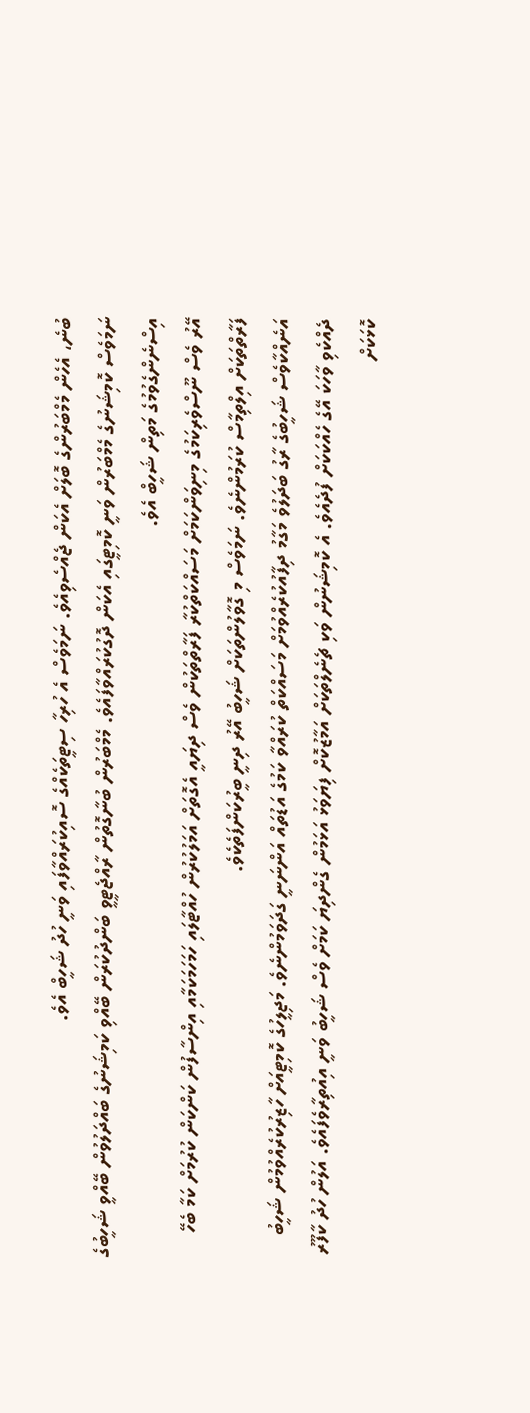ބުނެ، އެހެން މެމްބަރުންގެ ބޮލަށް އެކަން ޖެއްސެވިއެވެ. ނަމަވެސް އެ ހުރިހާ ސިޓީތަކެއްގެ ސޮއިކުރައްވާފައި ވަނީ ހުދު ޝަހީބް އެވެ.
ނަމަވެސް ކޮމިޝަނުގެ މެމްބަރުން ވަނީ ކޮމިޓީގައި އެކަން ދޮގުކުރައްވާފައެވެ. މެމްބަރުން ބުނާގޮތުން ރާއްޖެޓީވީ ބަންދުކުރަން ބޭއްވި ކަމިޝަނުގެ ބައްދަލުވުން ބޭއްވީ ޝަހީބުގެ އިސްނެންގެވުމުގެ މަތިން ޝަހީބް އެވެ.
އޭރު ވެސް ނޫސްވެރިކަމުގެ މިނިވަންކަމަށް މަސައްކަތްކުރާ ފަރާތްތަކުން ވެސް ދިޔައީ އެގޮތަށް އަމަލުކުރުން ހުއްޓާލައި ހަމަހަމަކަމާއި އިންސާފުން ކަންކަން ކުރުމަށް ކަމާ ބެހޭ ފަރާތްތަކަށް އިލްތިމާސް ކުރަމުންނެވެ. ނަމަވެސް މި ގޮވާލުންތަކަށް ޝަހީބު އޭރު ދިނީ ބީރުކަންފަތެކެވެ.
އަނެއްކާވެސް ޝަހީބުގެ ރާގު ބަދަލުވެ މަގާމު ދިފާއުކުރެއްވުމަށް މަސައްކަތް ކުރައްވާ ކަމުގެ އަޑުތައް އަންނަނީ ގަދަވަމުންނެވެ. މަޖިލީހުގެ ކޮމިޓީއަށް ހާޒިރުކުރެއްވުމުން ޝަހީބު ދެއްކެވި ވާހަކަ އޭގެ ހެއްކަކަށް ފުދެއެވެ. އެ ކޮމިޝަނުން ވަކި ޗެނެލްތަކަށް އަމާޒުކޮށް ފިޔަވަޅު އަޅަމުން ގެންދިޔަ ކަމަށް ވެސް ޝަހީބު ވަނީ އިއުތިރާވެފައެވެ. އަލުން ހުދު ކާފޫރު ކޮޅަކަށް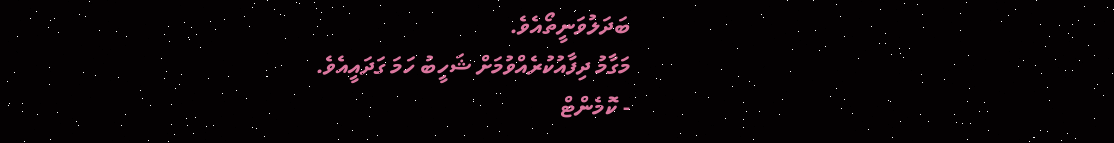ބަދަލުވަނީތޯއެވެ.
މަގާމު ދިފާއުކުރެއްވުމަށް ޝަހީބު ހަމަ ގަދައީއެވެ.
- ކޮމެންޓް